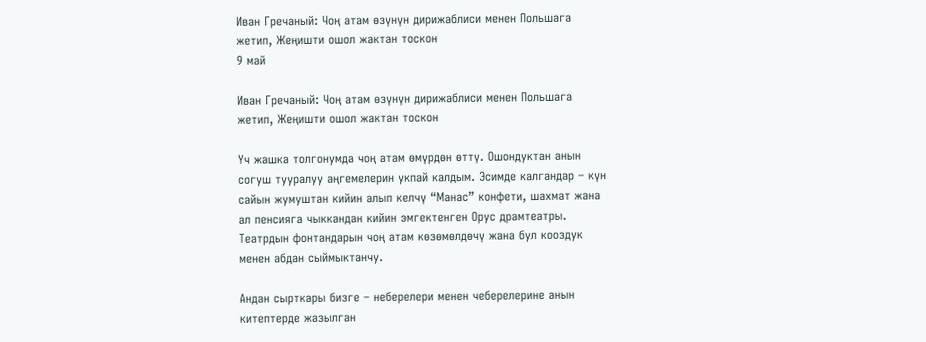Иван Гречаный: Чоң атам өзүнүн дирижаблиси менен Польшага жетип, Жеңишти ошол жактан тоскон
9 май

Иван Гречаный: Чоң атам өзүнүн дирижаблиси менен Польшага жетип, Жеңишти ошол жактан тоскон

Үч жашка толгонумда чоң атам өмүрдөн өттү. Ошондуктан анын согуш тууралуу аңгемелерин укпай калдым. Эсимде калгандар – күн сайын жумуштан кийин алып келчү “Манас” конфети, шахмат жана ал пенсияга чыккандан кийин эмгектенген Орус драмтеатры. Театрдын фонтандарын чоң атам көзөмөлдөчү жана бул кооздук менен абдан сыймыктанчу.

Андан сырткары бизге – неберелери менен чеберелерине анын китептерде жазылган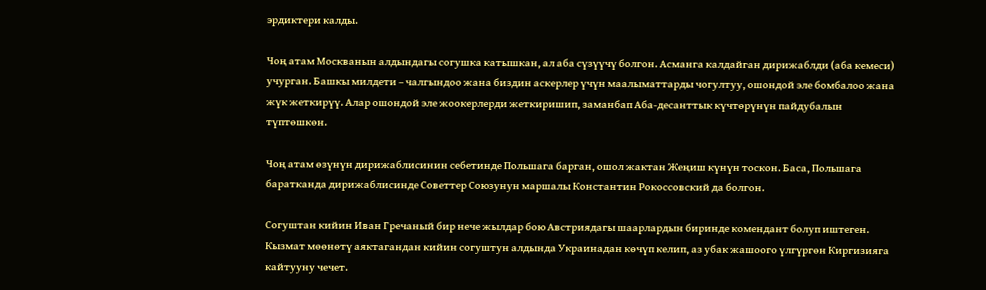эрдиктери калды.

Чоң атам Москванын алдындагы согушка катышкан, ал аба сүзүүчү болгон. Асманга калдайган дирижаблди (аба кемеси) учурган. Башкы милдети – чалгындоо жана биздин аскерлер үчүн маалыматтарды чогултуу, ошондой эле бомбалоо жана жүк жеткирүү. Алар ошондой эле жоокерлерди жеткиришип, заманбап Аба-десанттык күчтөрүнүн пайдубалын түптөшкөн.

Чоң атам өзүнүн дирижаблисинин себетинде Польшага барган, ошол жактан Жеңиш күнүн тоскон. Баса, Польшага баратканда дирижаблисинде Советтер Союзунун маршалы Константин Рокоссовский да болгон.

Согуштан кийин Иван Гречаный бир нече жылдар бою Австриядагы шаарлардын биринде комендант болуп иштеген. Кызмат мөөнөтү аяктагандан кийин согуштун алдында Украинадан көчүп келип, аз убак жашоого үлгүргөн Киргизияга кайтууну чечет.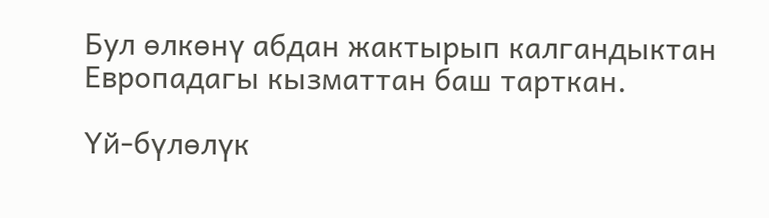Бул өлкөнү абдан жактырып калгандыктан Европадагы кызматтан баш тарткан.

Үй-бүлөлүк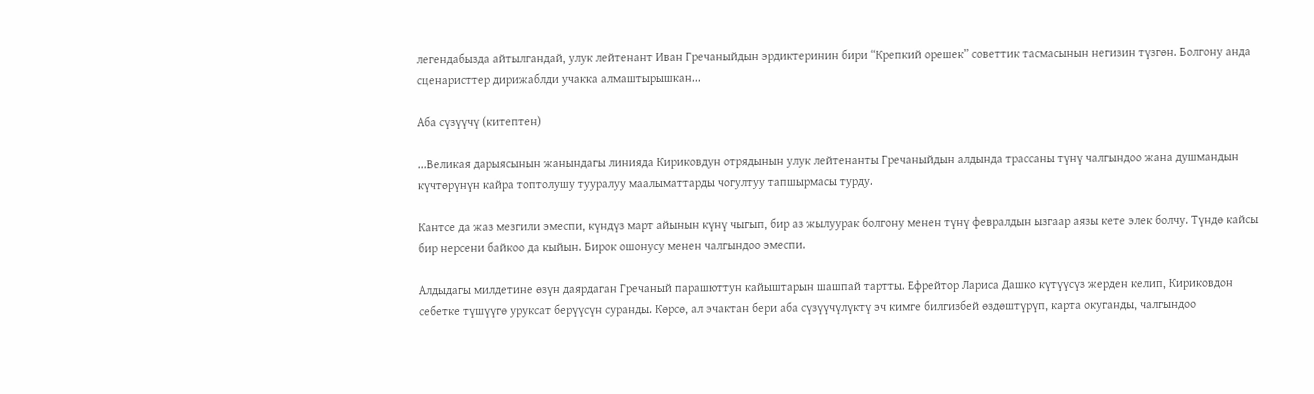легендабызда айтылгандай, улук лейтенант Иван Гречаныйдын эрдиктеринин бири “Крепкий орешек” советтик тасмасынын негизин түзгөн. Болгону анда сценаристтер дирижаблди учакка алмаштырышкан...

Аба сүзүүчү (китептен)

...Великая дарыясынын жанындагы линияда Кириковдун отрядынын улук лейтенанты Гречаныйдын алдында трассаны түнү чалгындоо жана душмандын күчтөрүнүн кайра топтолушу тууралуу маалыматтарды чогултуу тапшырмасы турду.

Кантсе да жаз мезгили эмеспи, күндүз март айынын күнү чыгып, бир аз жылуурак болгону менен түнү февралдын ызгаар аязы кете элек болчу. Түндө кайсы бир нерсени байкоо да кыйын. Бирок ошонусу менен чалгындоо эмеспи.

Алдыдагы милдетине өзүн даярдаган Гречаный парашюттун кайыштарын шашпай тартты. Ефрейтор Лариса Дашко күтүүсүз жерден келип, Кириковдон себетке түшүүгө уруксат берүүсүн суранды. Көрсө, ал эчактан бери аба сүзүүчүлүктү эч кимге билгизбей өздөштүрүп, карта окуганды, чалгындоо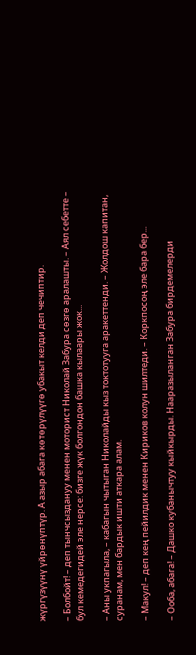жүргүзүүнү үйрөнүптүр. А азыр абага көтөрүлүүгө убакыт келди деп чечиптир.

– Болбойт! – деп тынчсыздануу менен моторист Николай Забура сөзгө аралашты. – Аял себетте – бул кемедегидей эле нерсе: бизге жүк болгондон башка кылаары жок...

– Аны укпагыла, – кабагын чытыган Николайды кыз токтотууга аракеттенди. – Жолдош капитан, суранам, мен бардык ишти аткара алам.

– Макул! – деп кең пейилдик менен Кириков колун шилтеди. – Коркпосоң эле бара бер...

– Ооба, абага! – Дашко кубанычтуу кыйкырды. Нааразыланган Забура бирдемелерди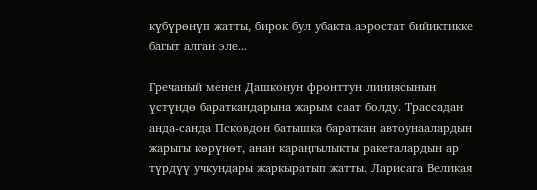күбүрөнүп жатты, бирок бул убакта аэростат бийиктикке багыт алган эле...

Гречаный менен Дашконун фронттун линиясынын үстүндө бараткандарына жарым саат болду. Трассадан анда-санда Псковдон батышка бараткан автоунаалардын жарыгы көрүнөт, анан караңгылыкты ракеталардын ар түрдүү учкундары жаркыратып жатты. Ларисага Великая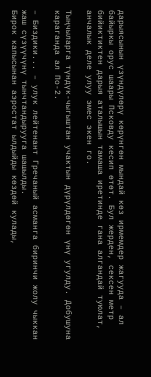дарыясынын үзүндүлөрү көрүнгөн мындай көз ирмемдер жагууда – ал байыркы орус шаары Псковду кесип өтөт. Бул жерден, сексен метр бийиктиктен дарыя аталышын тамаша иретинде гана алгандай туюлат, анчалык деле улуу эмес экен го.

Тыңчыларга түндүк-чыгыштан учактын дүрүлдөгөн үнү угулду. Добушуна караганда ал По-2.

– Биздики... – улук лейтенант Гречаный асманга биринчи жолу чыккан жаш сүзүүчүнү тынчтандырууга шашылды.
Бирок капысынан аэростат ылдыйды көздөй кулады,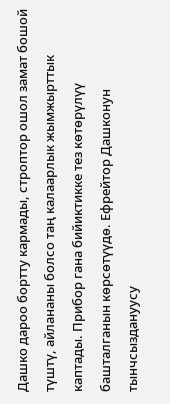Дашко дароо бортту кармады, строптор ошол замат бошой түштү, айлананы болсо таң калаарлык жымжырттык каптады. Прибор гана бийиктикке тез көтөрүлүү башталганын көрсөтүүдө. Ефрейтор Дашконун тынчсыздануусу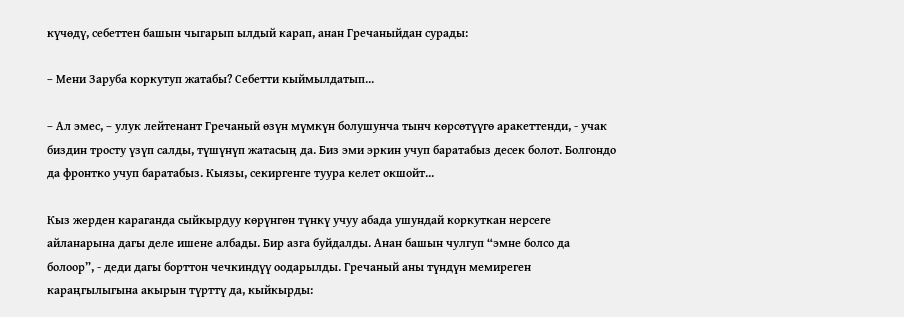күчөдү, себеттен башын чыгарып ылдый карап, анан Гречаныйдан сурады:

– Мени Заруба коркутуп жатабы? Себетти кыймылдатып...

– Ал эмес, – улук лейтенант Гречаный өзүн мүмкүн болушунча тынч көрсөтүүгө аракеттенди, - учак биздин тросту үзүп салды, түшүнүп жатасың да. Биз эми эркин учуп баратабыз десек болот. Болгондо да фронтко учуп баратабыз. Кыязы, секиргенге туура келет окшойт...

Кыз жерден караганда сыйкырдуу көрүнгөн түнкү учуу абада ушундай коркуткан нерсеге айланарына дагы деле ишене албады. Бир азга буйдалды. Анан башын чулгуп “эмне болсо да болоор”, - деди дагы борттон чечкиндүү оодарылды. Гречаный аны түндүн мемиреген караңгылыгына акырын түрттү да, кыйкырды: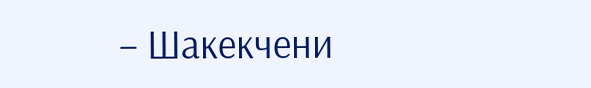– Шакекчени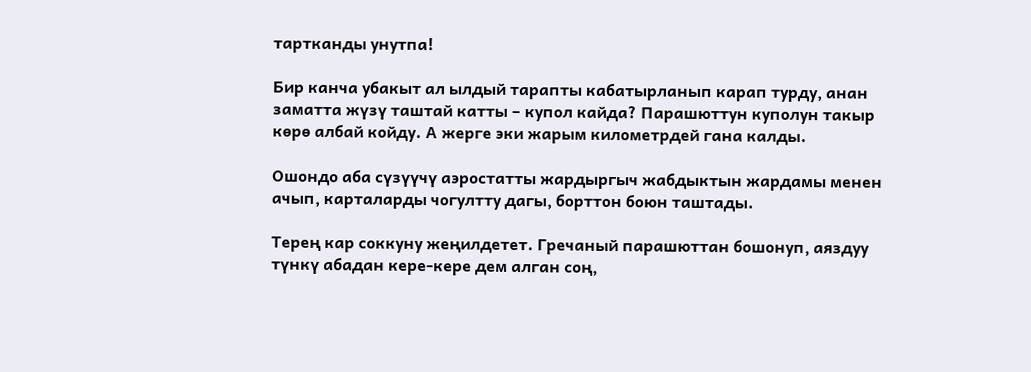тартканды унутпа!

Бир канча убакыт ал ылдый тарапты кабатырланып карап турду, анан заматта жүзү таштай катты – купол кайда? Парашюттун куполун такыр көрө албай койду. А жерге эки жарым километрдей гана калды.

Ошондо аба сүзүүчү аэростатты жардыргыч жабдыктын жардамы менен ачып, карталарды чогултту дагы, борттон боюн таштады.

Терең кар соккуну жеңилдетет. Гречаный парашюттан бошонуп, аяздуу түнкү абадан кере-кере дем алган соң,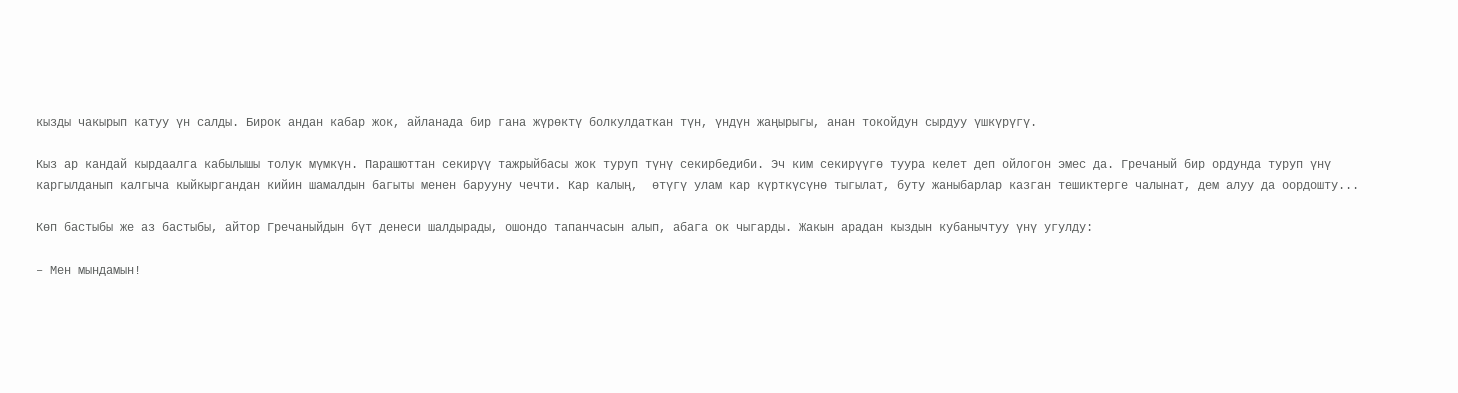кызды чакырып катуу үн салды. Бирок андан кабар жок, айланада бир гана жүрөктү болкулдаткан түн, үндүн жаңырыгы, анан токойдун сырдуу үшкүрүгү.

Кыз ар кандай кырдаалга кабылышы толук мүмкүн. Парашюттан секирүү тажрыйбасы жок туруп түнү секирбедиби. Эч ким секирүүгө туура келет деп ойлогон эмес да. Гречаный бир ордунда туруп үнү каргылданып калгыча кыйкыргандан кийин шамалдын багыты менен барууну чечти. Кар калың,  өтүгү улам кар күрткүсүнө тыгылат, буту жаныбарлар казган тешиктерге чалынат, дем алуу да оордошту...

Көп бастыбы же аз бастыбы, айтор Гречаныйдын бүт денеси шалдырады, ошондо тапанчасын алып, абага ок чыгарды. Жакын арадан кыздын кубанычтуу үнү угулду:

– Мен мындамын!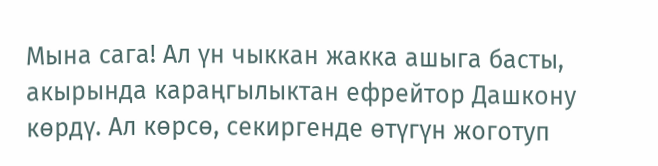Мына сага! Ал үн чыккан жакка ашыга басты, акырында караңгылыктан ефрейтор Дашкону көрдү. Ал көрсө, секиргенде өтүгүн жоготуп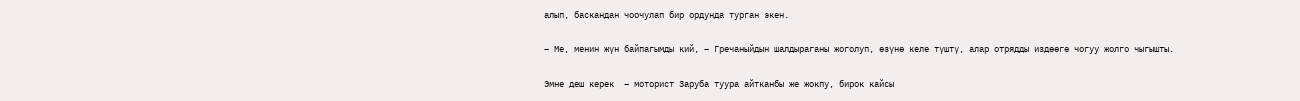алып, баскандан чоочулап бир ордунда турган экен.

– Ме, менин жүн байпагымды кий, – Гречаныйдын шалдыраганы жоголуп, өзүнө келе түштү, алар отрядды издөөгө чогуу жолго чыгышты.

Эмне деш керек  – моторист Заруба туура айтканбы же жокпу, бирок кайсы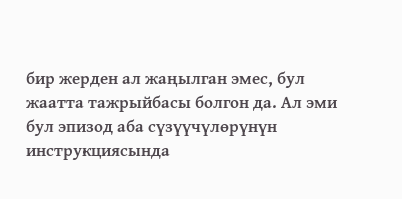бир жерден ал жаңылган эмес, бул жаатта тажрыйбасы болгон да. Ал эми бул эпизод аба сүзүүчүлөрүнүн инструкциясында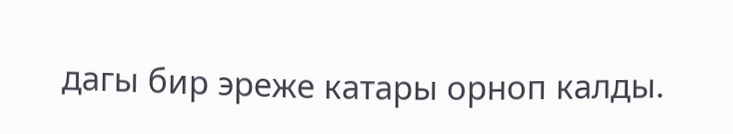дагы бир эреже катары орноп калды.